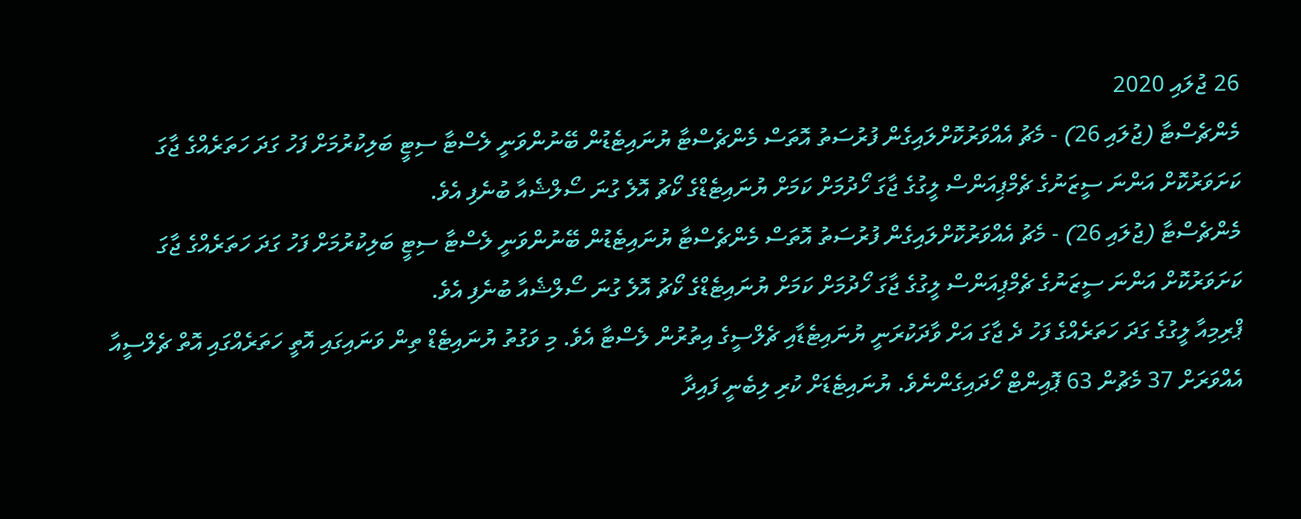26 ޖުލައި 2020
މެންޗެސްޓާ (ޖުލައި 26) - މެޗު އެއްވަރުކޮށްލައިގެން ފުރުސަތު އޮތަސް މެންޗެސްޓާ ޔުނައިޓެޑުން ބޭނުންވަނީ ލެސްޓާ ސިޓީ ބަލިކުރުމަށް ފަހު ގަދަ ހަތަރެއްގެ ޖާގަ ކަށަވަރުކޮށް އަންނަ ސީޒަނުގެ ޗެމްޕިއަންސް ލީގުގެ ޖާގަ ހޯދުމަށް ކަމަށް ޔުނައިޓެޑްގެ ކޯޗު އޮލެ ގުނަ ސޯލްޝެއާ ބުނެފި އެވެ.
މެންޗެސްޓާ (ޖުލައި 26) - މެޗު އެއްވަރުކޮށްލައިގެން ފުރުސަތު އޮތަސް މެންޗެސްޓާ ޔުނައިޓެޑުން ބޭނުންވަނީ ލެސްޓާ ސިޓީ ބަލިކުރުމަށް ފަހު ގަދަ ހަތަރެއްގެ ޖާގަ ކަށަވަރުކޮށް އަންނަ ސީޒަނުގެ ޗެމްޕިއަންސް ލީގުގެ ޖާގަ ހޯދުމަށް ކަމަށް ޔުނައިޓެޑްގެ ކޯޗު އޮލެ ގުނަ ސޯލްޝެއާ ބުނެފި އެވެ.
ޕްރިމިއާ ލީގުގެ ގަދަ ހަތަރެއްގެ ފަހު ދެ ޖާގަ އަށް ވާދަކުރަނީ ޔުނައިޓެޑާއި ޗެލްސީގެ އިތުރުން ލެސްޓާ އެވެ. މި ވަގުތު ޔުނައިޓެޑް ތިން ވަނައިގައި އޮތީ ހަތަރެއްގައި އޮތް ޗެލްސީއާ އެއްވަރަށް 37 މެޗުން 63 ޕޮއިންޓް ހޯދައިގެންނެވެ. ޔުނައިޓެޑަށް ކުރި ލިބެނީ ފައިދާ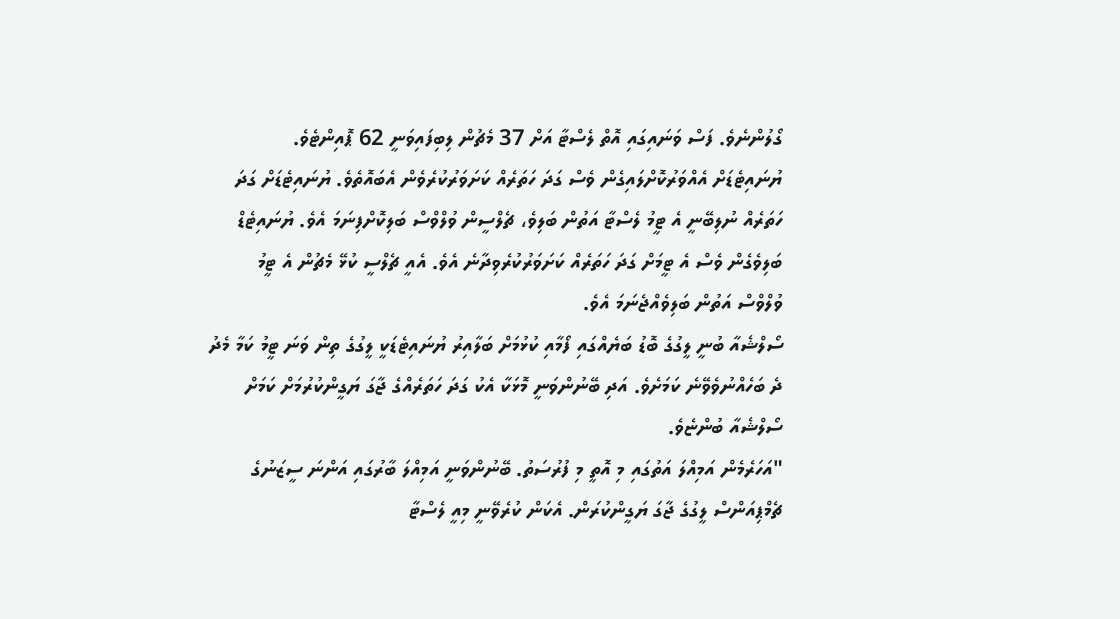ގޯލުންނެވެ. ފަސް ވަނައިގައި އޮތް ލެސްޓާ އަށް 37 މެޗުން ލިބިފައިވަނީ 62 ޕޮއިންޓެވެ.
ޔުނައިޓެޑަށް އެއްވަރުކޮށްލައިގެން ވެސް ގަދަ ހަތަރެއް ކަށަވަރުކުރެވެން އެބައޮތެވެ. ޔުނައިޓެޑަށް ގަދަ ހަތަރެއް ނުލިބޭނީ އެ ޓީމު ލެސްޓާ އަތުން ބަލިވެ، ޗެލްސީން ވުލްވްސް ބަލިކޮށްފިނަމަ އެވެ. ޔުނައިޓެޑް ބަލިވެގެން ވެސް އެ ޓީމަށް ގަދަ ހަތަރެއް ކަށަވަރުކުރެވިދާނެ އެވެ. އެއީ ޗެލްސީ ކުޅޭ މެޗުން އެ ޓީމު ވުލްވްސް އަތުން ބަލިވެއްޖެނަމަ އެވެ.
ސޯލްޝެއާ ބުނީ ލީގުގެ ބޮޑު ބަޔެއްގައި ފޯމާއި ކުޅުމަށް ބަލާއިރު ޔުނައިޓެޑަކީ ލީގުގެ ތިން ވަނަ ޓީމު ކަމާ މެދު ދެ ބަހެއްނުވެވޭނެ ކަމަށެވެ. އަދި ބޭނުންވަނީ މޮޅަކާ އެކު ގަދަ ހަތަރެއްގެ ޖާގަ ޔަގީންކުރުމަށް ކަމަށް ސޯލްޝެއާ ބުންޏެވެ.
"އަހަރެމެން އަމިއްލަ އަތުގައި މި އޮތީ މި ފުރުސަތު. ބޭނުންވަނީ އަމިއްލަ ބާރުގައި އަންނަ ސީޒަނުގެ ޗެމްޕިއަންސް ލީގުގެ ޖާގަ ޔަގީންކުރަން. އެކަން ކުރެވޭނީ މިއީ ލެސްޓާ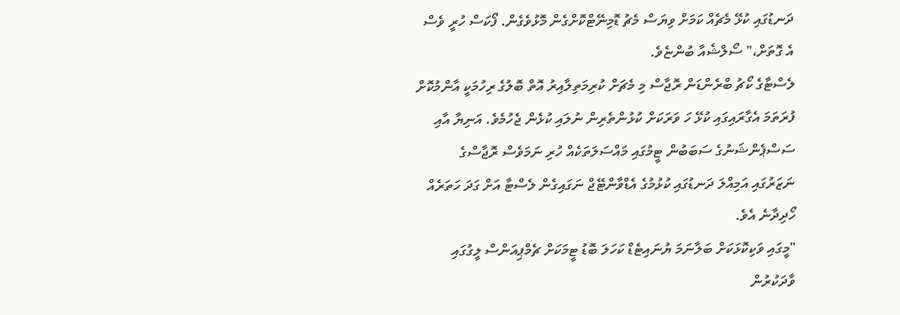ދަނޑުގައި ކުޅޭ މެޗެއް ކަމަށް ވިޔަސް މެޗު ޑޮމިނޭޓްކޮށްގެން މޮޅުވެގެން. ފޯކަސް ހުރީ ވެސް އެ ގޮތަށް،" ސޯލްޝެއާ ބުންޏެވެ.
ލެސްޓާގެ ކޯޗު ބްރެންޑަން ރޮޖާސް މި މެޗަށް ކުރިމަތިލާއިރު އޮތް ބޮލުގެ ރިހުމަކީ އާންމުކޮށް ފުރަތަމަ އެގާރައިގައި ކުޅޭ ހަ ވަރަކަށް ކުޅުންތެރިން ނުލައި ކުޅެން ޖެހުމެވެ. އަނިޔާ އާއި ސަސްޕެންޝަނުގެ ސަބަބުން ޓީމުގައި މައްސަލަތަކެއް ހުރި ނަމަވެސް ރޮޖާސްގެ ނަޒަރުގައި އަމިއްލަ ދަނޑުގައި ކުޅުމުގެ އެޑްވާންޓޭޖް ނަގައިގެން ލެސްޓާ އަށް ގަދަ ހަތަރެއް ހޯދިދާނެ އެވެ.
"މީގައި ވަކިކޮޅަކަށް ބަލާނަމަ ޔުނައިޓެޑް ކަހަލަ ބޮޑު ޓީމަކަށް ޗެމްޕިއަންސް ލީގުގައި ވާދަކުރުން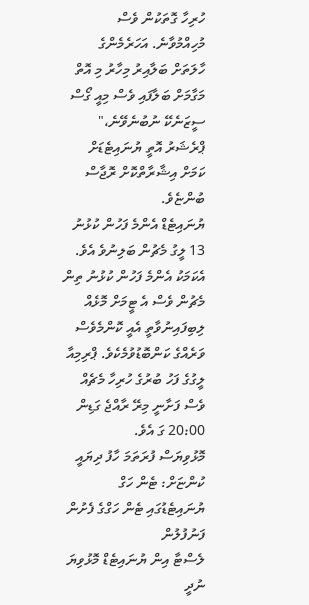ހުރިހާ ގޮތަކުން ވެސް މުހިއްމުވާނެ. އަހަރެމެންގެ ހާލަތަށް ބަލާއިރު މިހާރު މި އޮތް މަގާމަށް ބަލާފައި ވެސް މިއީ ގޯސް ސީޒަނެކޭ ނުބުނެވޭނެ،" ޕްރެޝަރު އޮތީ ޔުނައިޓެޑަށް ކަމަށް އިޝާރާތްކޮށް ރޮޖާސް ބުންޏެވެ.
ޔުނައިޓެޑް އެންމެ ފަހުން ކުޅުނު 13 ލީގު މެޗުން ބަލިނުވެ އެވެ. އެކަމަކު އެންމެ ފަހުން ކުޅުނު ތިން މެޗުން ވެސް އެ ޓީމަށް މޮޅެއް ލިބިފައިނުވާތީ އެއީ ކޮންމެވެސް ވަރެއްގެ ކަންބޮޑުވުމެކެވެ. ޕްރިމިއާ ލީގުގެ ފަހު ބުރުގެ ހުރިހާ މެޗެއް ވެސް ފަށާނީ މިރޭ ރާއްޖެ ގަޑިން 20:00 ގަ އެވެ.
މޮޅުވިޔަސް ފުރަތަމަ ހާފު ދިޔައީ ކުންޏަށް: ޓެން ހަގް
ޔުނައިޓެޑުގައި ޓެން ހަގްގެ ފެށުން ފަނުފުލުން
ލެސްޓާ އިން ޔުނައިޓެޑް މޮޅުވިޔަ ނުދީ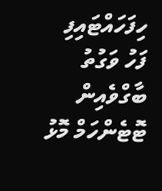ހިފަހައްޓައިފި
ފަހު ވަގުތު ބާގްވެއިން ޓޮޓެންހަމް މޮޅު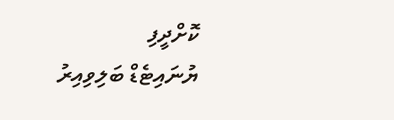ކޮށްދީފި
ޔުނައިޓެޑް ބަލިވިއިރު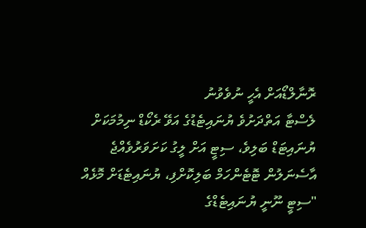ރޮނާލްޑޯއަށް އެހީ ނުވެވުނު
ލެސްޓާ އަތްދަށުވެ ޔުނައިޓެޑުގެ އަވޭ ރެކޯޑް ނިމުމަކަށް
ޔުނައިޓަޑް ބަލިވެ، ސިޓީ އަށް ލީގު ކަށަވަރުވެއްޖެ
އާސެނަލުން ޓޮޓެންހަމް ބަލިކޮށްފި، ޔުނައިޓެޑަށް މޮޅެއް
"ސިޓީ ނޫނީ ޔުނައިޓެޑްގެ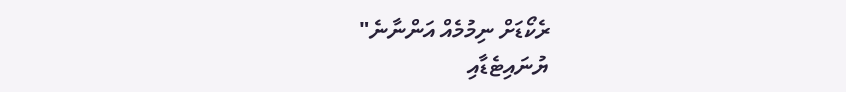ރެކޯޑަށް ނިމުމެއް އަންނާނެ"
ޔުނައިޓެޑާއި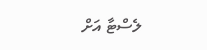ލެސްޓާ އަށް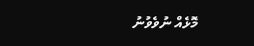މޮޅެއް ނުވެވުނު